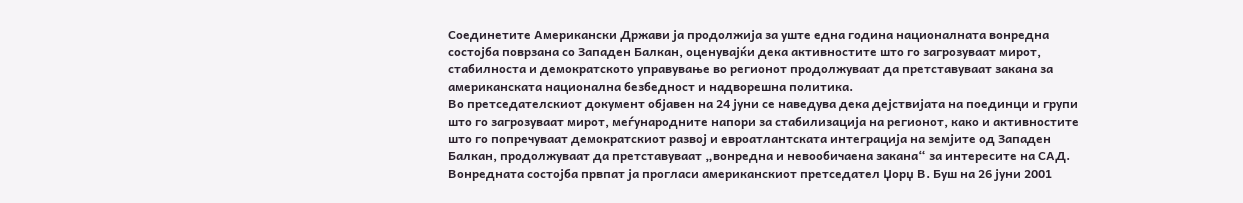Соединетите Американски Држави ја продолжија за уште една година националната вонредна состојба поврзана со Западен Балкан, оценувајќи дека активностите што го загрозуваат мирот, стабилноста и демократското управување во регионот продолжуваат да претставуваат закана за американската национална безбедност и надворешна политика.
Во претседателскиот документ објавен на 24 јуни се наведува дека дејствијата на поединци и групи што го загрозуваат мирот, меѓународните напори за стабилизација на регионот, како и активностите што го попречуваат демократскиот развој и евроатлантската интеграција на земјите од Западен Балкан, продолжуваат да претставуваат „вонредна и невообичаена закана“ за интересите на САД.
Вонредната состојба првпат ја прогласи американскиот претседател Џорџ В. Буш на 26 јуни 2001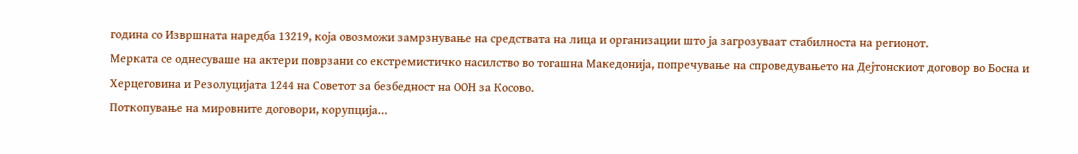година со Извршната наредба 13219, која овозможи замрзнување на средствата на лица и организации што ја загрозуваат стабилноста на регионот.
Мерката се однесуваше на актери поврзани со екстремистичко насилство во тогашна Македонија, попречување на спроведувањето на Дејтонскиот договор во Босна и Херцеговина и Резолуцијата 1244 на Советот за безбедност на ООН за Косово.
Поткопување на мировните договори, корупција…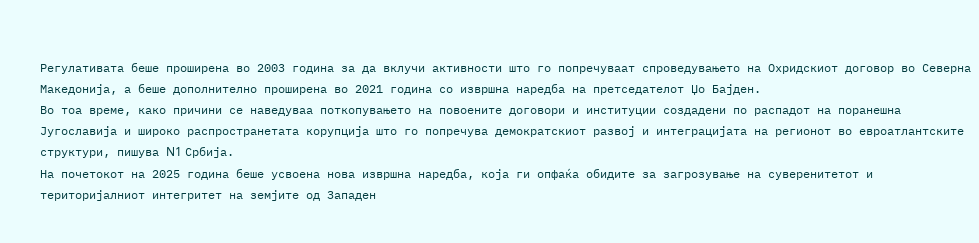Регулативата беше проширена во 2003 година за да вклучи активности што го попречуваат спроведувањето на Охридскиот договор во Северна Македонија, а беше дополнително проширена во 2021 година со извршна наредба на претседателот Џо Бајден.
Во тоа време, како причини се наведуваа поткопувањето на повоените договори и институции создадени по распадот на поранешна Југославија и широко распространетата корупција што го попречува демократскиот развој и интеграцијата на регионот во евроатлантските структури, пишува N1 Србија.
На почетокот на 2025 година беше усвоена нова извршна наредба, која ги опфаќа обидите за загрозување на суверенитетот и територијалниот интегритет на земјите од Западен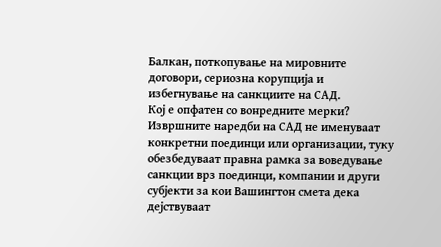Балкан, поткопување на мировните договори, сериозна корупција и избегнување на санкциите на САД.
Кој е опфатен со вонредните мерки?
Извршните наредби на САД не именуваат конкретни поединци или организации, туку обезбедуваат правна рамка за воведување санкции врз поединци, компании и други субјекти за кои Вашингтон смета дека дејствуваат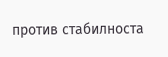против стабилноста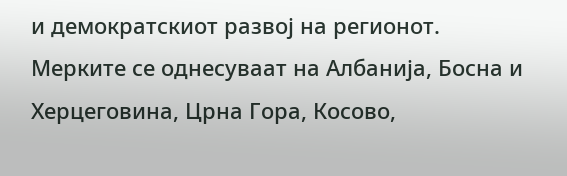и демократскиот развој на регионот.
Мерките се однесуваат на Албанија, Босна и Херцеговина, Црна Гора, Косово,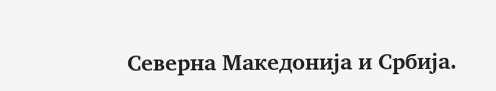Северна Македонија и Србија.